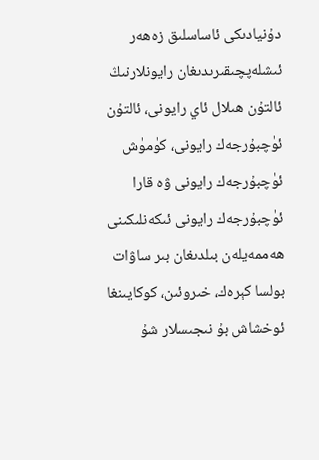دۇنيادىكى ئاساسلىق زەھەر ئىشلەپچىقىرىدىغان رايونلارنىڭ ئالتۇن ھىلال ئاي رايونى، ئالتۇن ئۈچبۇرجەك رايونى، كۈمۈش ئۈچبۇرجەك رايونى ۋە قارا ئۈچبۇرجەك رايونى ئىكەنلىكىنى ھەممەيلەن بىلدىغان بىر ساۋات بولسا كېرەك، خىروئىن، كوكايىنغا ئوخشاش بۇ نىجىسلار شۇ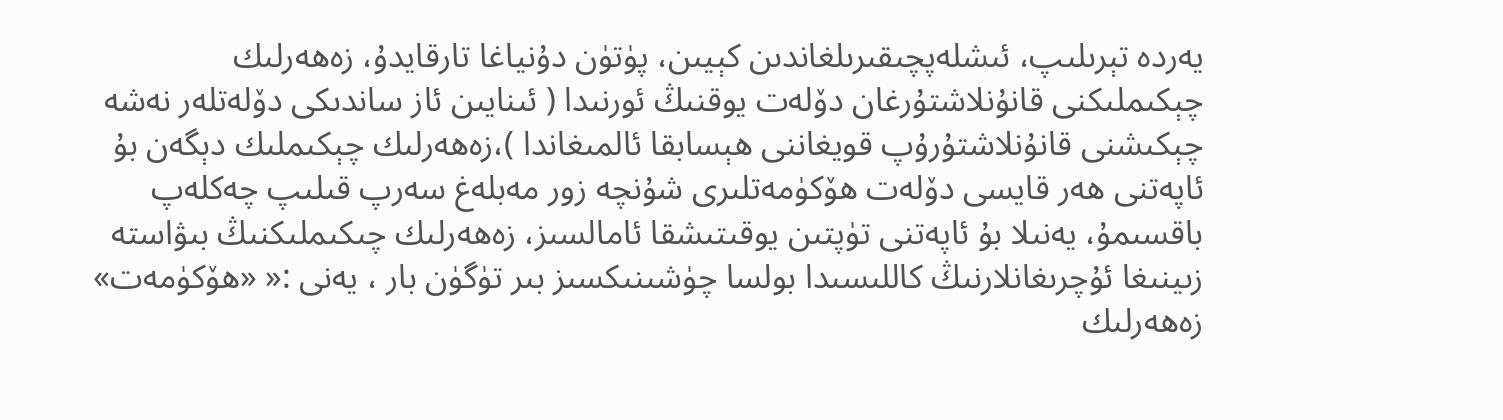يەردە تېرىلىپ، ئىشلەپچىقىرىلغاندىن كېيىن، پۈتۈن دۇنياغا تارقايدۇ، زەھەرلىك چېكىملىكنى قانۇنلاشتۇرغان دۆلەت يوقنىڭ ئورنىدا ( ئىنايىن ئاز ساندىكى دۆلەتلەر نەشە چېكىشنى قانۇنلاشتۇرۇپ قويغاننى ھېسابقا ئالمىغاندا )،زەھەرلىك چېكىملىك دېگەن بۇ ئاپەتنى ھەر قايسى دۆلەت ھۆكۈمەتلىرى شۇنچە زور مەبلەغ سەرپ قىلىپ چەكلەپ باقسىمۇ، يەنىلا بۇ ئاپەتنى تۈپتىن يوقىتىشقا ئامالسىز، زەھەرلىك چىكىملىكنىڭ بىۋاستە زىينىغا ئۇچرىغانلارنىڭ كاللىسىدا بولسا چۈشىنىكسىز بىر تۈگۈن بار ، يەنى :« «ھۆكۈمەت» زەھەرلىك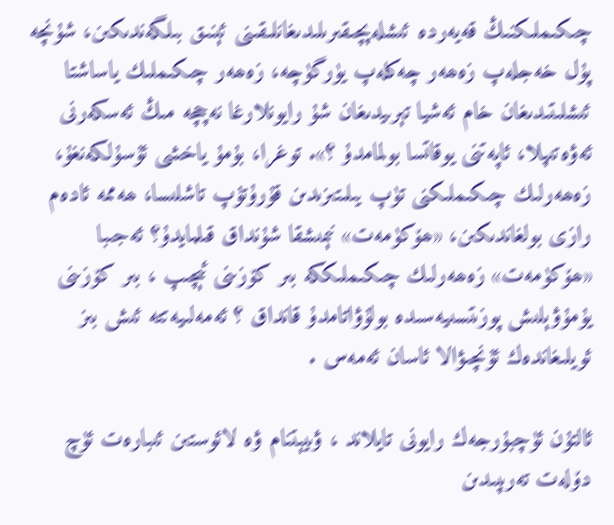چىكىملىكنىڭ قەيەردە ئىشلەپچىقىرىلىدىغانلىقىنى ئېنىق بىلگەندىكىن، شۇنچە پۇل خەجلەپ زەھەر چەكلەپ يۈرگۈچە، زەھەر چىكىملىك ياساشتا ئىشلىتىدىغان خام ئەشيا تېرىيدىغان شۇ رايونلارغا نەچچە مىڭ ئەسكەرنى ئەۋەتىپلا، ئاپەتنى يوقاتسا بولمامدۇ ؟». توغرا، بۇمۇ ياخشى ئۇسۇلكەنغۇ، زەھەرلىك چىكىملىكنى تۈپ يىلىتىزىدىن قۇرۇتۇپ تاشلىسا، ھەممە ئادەم رازى بولغاندىكىن، «ھۆكۈمەت» نېمىشقا شۇنداق قىلمايدۇ؟ ئەجىبا «ھۆكۈمەت» زەھەرلىك چىكىملىككە بىر كۆزىنى ئېچىپ ، بىر كۆزىنى يۇمۇۋېلىش پوزىتسىيەسىدە بولۇۋاتامدۇ قانداق ؟ ئەمەلىيەتتە ئىش بىز ئويلىغاندەك ئۇنچىۋالا ئاسان ئەمەس .

ئالتۇن ئۈچبۇرجەك رايونى تايلاند ، ۋىيېتنام ۋە لائوستىن ئىبارەت ئۈچ دۆلەت تەرىپىدىن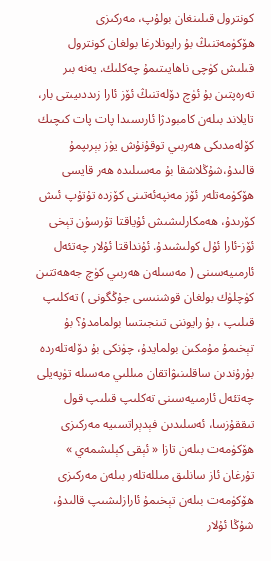كونترول قىلىنغان بولۇپ، مەركىزى ھۆكۈمەتنىڭ بۇ رايونلارغا بولغان كونترول قىلىش كۈچى ناھايىتىمۇ چەكلىك. يەنە بىر تەرەپتىن بۇ ئۈچ دۆلەتنىڭ ئۆز ئارا زىددىيىتى بار، تايلاند بىلەن كامبودژا ئارىسىدا پات پات كىچىك كۆلەمدىكى ھەربىي توقۇنۇش يۈز بېرىپمۇ قالىدۇ،شۇڭلاشقا بۇ مەسىلىدە ھەر قايسى ھۆكۈمەتلەر ئۆز مەنپەئەتىنى كۆزدە تۇتۇپ ئىش كۆرىدۇ، ھەمكارلىشىش ئۇياقتا تۇرسۇن تېخى ئۆز-ئارا ئۇل كولىشىدۇ. ئۇنداقتا ئۇلار چەتئەل ئارمىيەسىنى ( مەسىلەن ھەربىي كۈچ جەھەتتىن كۈچلۈك بولغان قوشنىسى جۇڭگونى ) تەكلىپ قىلىپ ، بۇ رايوننى تىنجىتسا بولمامدۇ؟ بۇ تېخىمۇ مۇمكىن بولمايدۇ، چۈنكى بۇ دۆلەتلەردە بۇرۇندىن ساقلىنىۋاتقان مىللىي مەسىلە تۈپەيلى چەتئەل ئارمىيەسىنى تەكلىپ قىلىپ قول تىققۇزسا، ئەسلىدىن فېدېراتسىيە مەركىزى ھۆكۈمەت بىلەن تازا « ئېقى كېلىشمەي » تۇرغان ئاز سانلىق مىللەتلەر بىلەن مەركىزى ھۆكۈمەت بىلەن تېخىمۇ ئارازلىشىپ قالىدۇ، شۇڭا ئۇلار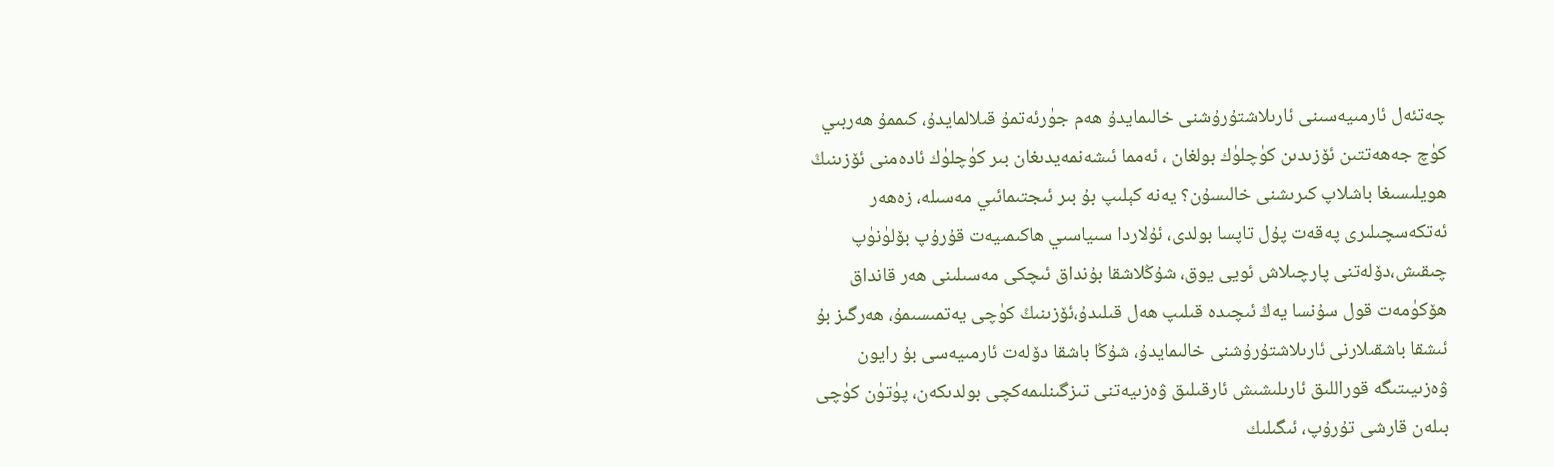چەتئەل ئارمىيەسىنى ئارىلاشتۇرۇشنى خالىمايدۇ ھەم جۈرئەتمۇ قىلالمايدۇ، كىممۇ ھەربىي كۈچ جەھەتتىن ئۆزىدىن كۈچلۈك بولغان ، ئەمما ئىشەنمەيدىغان بىر كۈچلۈك ئادەمنى ئۆزىنىڭ ھويلىسىغا باشلاپ كىرىشنى خالىسۇن؟ يەنە كېلىپ بۇ بىر ئىجتىمائىي مەسىلە، زەھەر ئەتكەسچىلىرى پەقەت پۇل تاپسا بولدى، ئۇلاردا سىياسىي ھاكىمىيەت قۇرۇپ بۆلۈنۈپ چىقىش،دۆلەتنى پارچىلاش ئويى يوق، شۇڭلاشقا بۇنداق ئىچكى مەسىلىنى ھەر قانداق ھۆكۈمەت قول سۇنسا يەڭ ئىچىدە قىلىپ ھەل قىلىدۇ،ئۆزىنىڭ كۈچى يەتمىسىمۇ، ھەرگىز بۇ ئىشقا باشقىلارنى ئارىلاشتۇرۇشنى خالىمايدۇ، شۇڭا باشقا دۆلەت ئارمىيەسى بۇ رايون ۋەزىيىتىگە قوراللىق ئارىلىشىش ئارقىلىق ۋەزىيەتنى تىزگىنلىمەكچى بولدىكەن، پۈتۈن كۈچى بىلەن قارشى تۇرۇپ، ئىگىلىك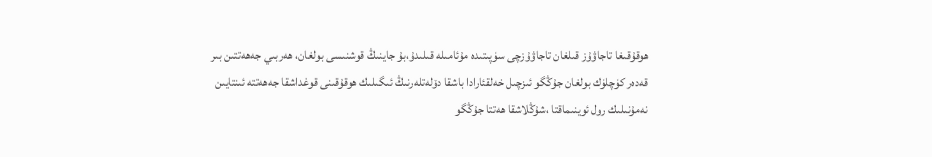ھوقۇقىغا تاجاۋۇز قىلغان تاجاۋۇزچى سۈپىتىدە مۇئامىلە قىلىدۇ،بۇ جاينىڭ قوشنىسى بولغان، ھەربىي جەھەتتىن بىر قەدەر كۈچلۈك بولغان جۇڭگو ئىزچىل خەلقئارادا باشقا دۆلەتلەرنىڭ ئىگىلىك ھوقۇقىنى قوغداشقا جەھەتتە ئىنتايىن نەمۇنىلىك رول ئوينىماقتا ،شۇڭلاشقا ھەتتا جۇڭگو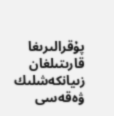پۇقرالىرىغا قارىتىلغان زىيانكەشلىك ۋەقەسى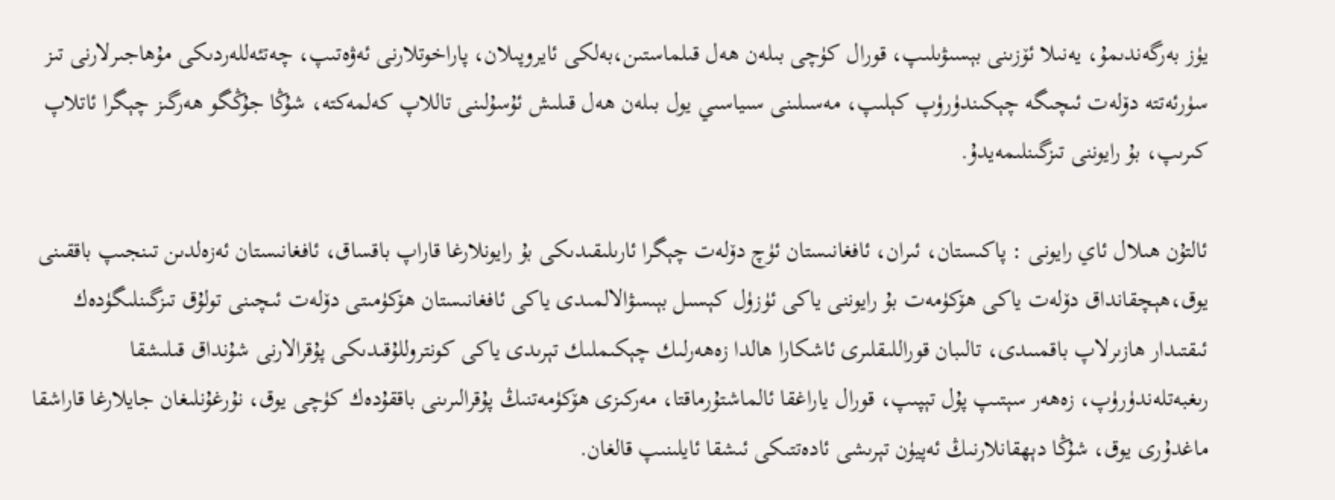يۈز بەرگەندىمۇ، يەنىلا ئۆزىنى بېسىۋىلىپ، قورال كۈچى بىلەن ھەل قىلماستىن،بەلكى ئايروپىلان، پاراخوتلارنى ئەۋەتىپ، چەتئەللەردىكى مۇھاجىرلارنى تىز سۈرئەتتە دۆلەت ئىچىگە چېكىندۈرۈپ كېلىپ، مەسىلىنى سىياسىي يول بىلەن ھەل قىلىش ئۇسۇلىنى تاللاپ كەلمەكتە، شۇڭا جۇڭگو ھەرگىز چېگرا ئاتلاپ كىرىپ، بۇ رايوننى تىزگىنلىمەيدۇ.

ئالتۇن ھىلال ئاي رايونى : پاكىستان، ئىران، ئافغانىستان ئۈچ دۆلەت چېگرا ئارىلىقىدىكى بۇ رايونلارغا قاراپ باقساق، ئافغانىستان ئەزەلدىن تىنجىپ باققىنى يوق،ھېچقانداق دۆلەت ياكى ھۆكۈمەت بۇ رايوننى ياكى ئۈزۈل كېسىل بېىسۋالالمىدى ياكى ئافغانىستان ھۆكۈمىتى دۆلەت ئىچىنى تولۇق تىزگىنلىگۈدەك ئىقتىدار ھازىرلاپ باقمىىدى، تالىبان قوراللىقلىرى ئاشكارا ھالدا زەھەرلىك چېكىملىك تېرىدى ياكى كونتروللۇقىدىكى پۇقرالارنى شۇنداق قىلىشقا رىغبەتلەندۈرۈپ، زەھەر سېتىپ پۇل تېپىپ، قورال ياراغقا ئالماشتۇرماقتا، مەركىزى ھۆكۈمەتنىڭ پۇقرالىرىنى باققۇدەك كۈچى يوق، نۇرغۇنلىغان جايلارغا قاراشقا ماغدۇرى يوق، شۇڭا دېھقانلارنىڭ ئەپيۈن تېرىشى ئادەتتىكى ئىشقا ئايلىنىپ قالغان.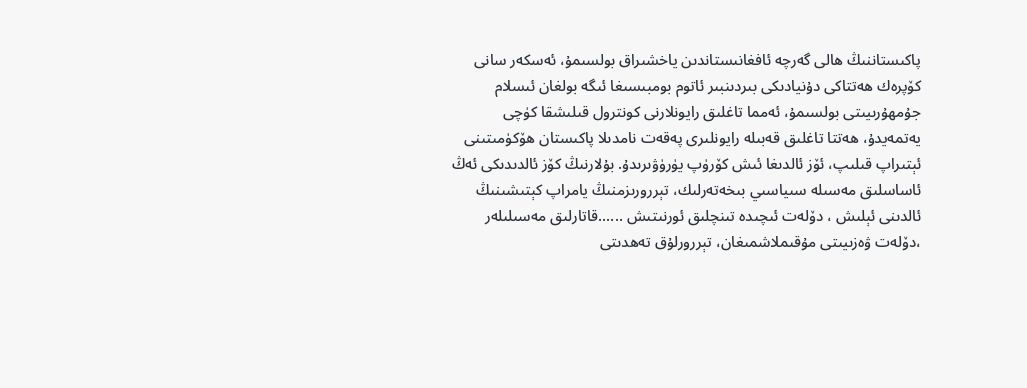پاكىستاننىڭ ھالى گەرچە ئافغانىستاندىن ياخشىراق بولسىمۇ، ئەسكەر سانى كۆپرەك ھەتتاكى دۇنيادىكى بىردىنبىر ئاتوم بومبىسىغا ئىگە بولغان ئىسلام جۇمھۇرىيىتى بولسىمۇ، ئەمما تاغلىق رايونلارنى كونترول قىلىشقا كۈچى يەتمەيدۇ، ھەتتا تاغلىق قەبىلە رايونلىرى پەقەت نامدىلا پاكىستان ھۆكۈمىتىنى ئېتىراپ قىلىپ، ئۆز ئالدىغا ئىش كۆرۈپ يۈرۈۋىرىدۇ. بۇلارنىڭ كۆز ئالدىدىكى ئەڭ ئاساسلىق مەسىلە سىياسىي بىخەتەرلىك، تېررورىزمنىڭ يامراپ كېتىشىنىڭ ئالدىنى ئېلىش ، دۆلەت ئىچىدە تىنچلىق ئورنىتىش ......قاتارلىق مەسىلىلەر ،دۆلەت ۋەزىيىتى مۇقىملاشمىغان، تېررورلۇق تەھدىتى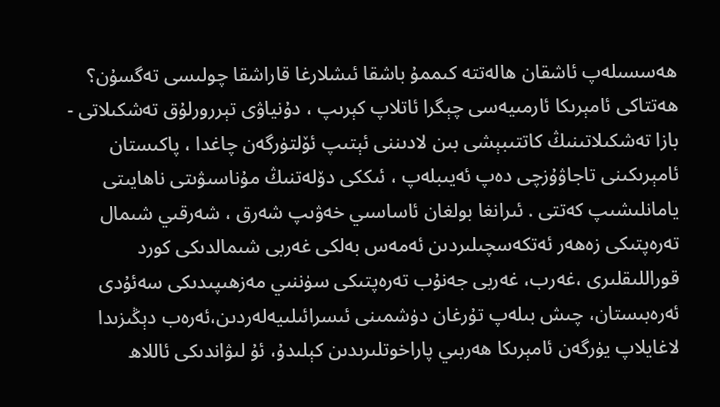ھەسسىلەپ ئاشقان ھالەتتە كىممۇ باشقا ئىشلارغا قاراشقا چولىسى تەگسۇن؟ ھەتتاكى ئامېرىكا ئارمىيەسى چېگرا ئاتلاپ كېرىپ ، دۇنياۋى تېررورلۇق تەشكىلاتى - بازا تەشكىلاتىنىڭ كاتتىبېشى بىن لادىننى ئېتىپ ئۆلتۈرگەن چاغدا ، پاكىستان ئامېرىكىنى تاجاۋۇزچى دەپ ئەيىبلەپ ، ئىككى دۆلەتنىڭ مۇناسىۋىتى ناھايىتى يامانلىشىپ كەتتى . ئىرانغا بولغان ئاساسىي خەۋىپ شەرق ، شەرقىي شىمال تەرەپتىكى زەھەر ئەتكەسچىلىردىن ئەمەس بەلكى غەربى شىمالدىكى كورد قوراللىقلىرى ،غەرب، غەربى جەنۇب تەرەپتىكى سۈننىي مەزھىپىدىكى سەئۇدى ئەرەبىستان، چىش بىلەپ تۇرغان دۈشمىنى ئىسرائىلىيەلەردىن،ئەرەب دېڭىزىدا لاغايلاپ يۈرگەن ئامېرىكا ھەربىي پاراخوتلىرىدىن كېلىدۇ، ئۇ لىۋاندىكى ئاللاھ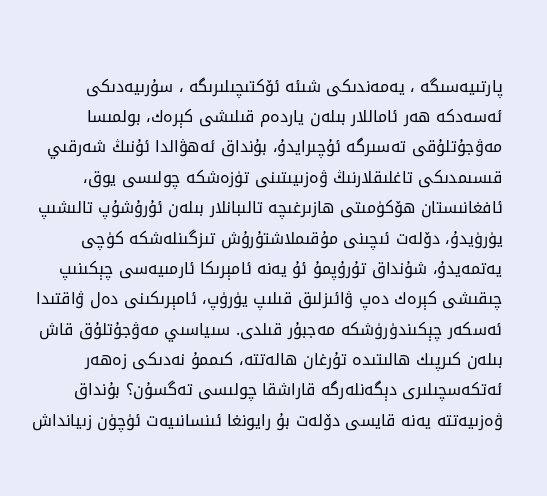پارتىيەسىگە ، يەمەندىكى شىئە ئۆكتىچىلىرىگە ، سۇرىيەدىكى ئەسەدكە ھەر ئاماللار بىلەن ياردەم قىلىشى كېرەك، بولمىسا مەۋجۇتلۇقى تەسىرگە ئۇچىرايدۇ، بۇنداق ئەھۋالدا ئۇنىڭ شەرقىي قىسىمدىكى تاغلىقلارنىڭ ۋەزىيىتىنى تۈزەشكە چولىسى يوق، ئافغانىستان ھۆكۈمىتى ھازىرغىچە تالىبانلار بىلەن ئۇرۇشۇپ تالىشىپ يۈرۈيدۇ، دۆلەت ئىچىنى مۇقىملاشتۇرۇش تىزگىنلەشكە كۈچى يەتمەيدۇ، شۇنداق تۇرۇپمۇ ئۇ يەنە ئامېرىكا ئارمىيەسى چېكىنىپ چىقىشى كېرەك دەپ ۋائىزلىق قىلىپ يۈرۈپ، ئامېرىكىنى دەل ۋاقتىدا ئەسكەر چېكىندۈرۈشكە مەجبۇر قىلدى. سىياسىي مەۋجۇتلۇق قاش بىلەن كىرپىك ھالىتىدە تۇرغان ھالەتتە، كىممۇ نەدىكى زەھەر ئەتكەسچىلىرى دېگەنلەرگە قاراشقا چولىسى تەگسۇن؟ بۇنداق ۋەزىيەتتە يەنە قايسى دۆلەت بۇ رايونغا ئىنسانىيەت ئۈچۈن زىيانداش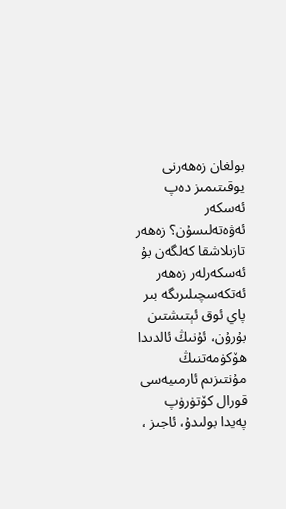بولغان زەھەرنى يوقىتىمىز دەپ ئەسكەر ئەۋەتەلىسۇن؟ زەھەر تازىلاشقا كەلگەن بۇ ئەسكەرلەر زەھەر ئەتكەسچىلىرىگە بىر پاي ئوق ئېتىشتىن بۇرۇن، ئۇنىڭ ئالدىدا ھۆكۈمەتنىڭ مۇنتىزىم ئارمىيەسى قورال كۆتۈرۈپ پەيدا بولىدۇ، ئاجىز ،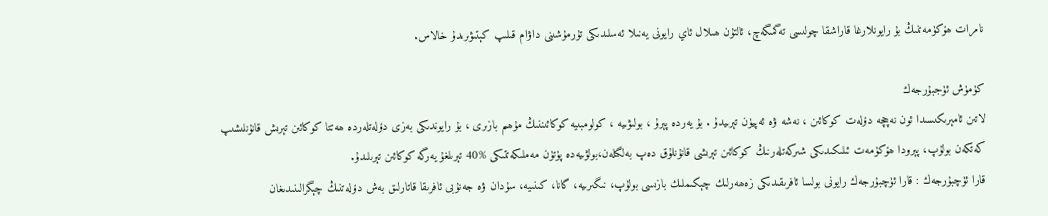نامرات ھۆكۈمەتنىڭ بۇ رايونلارغا قاراشقا چولىسى تەگمىگەچ، ئالتۇن ھىلال ئاي رايونى يەنىلا ئەسلىدىكى تۇرمۇشىنى داۋام قىلىپ كېتىۋىرىدۇ خالاس.

كۈمۈش ئۈجبۇرجەك
لاتىن ئامېرىكىسىدا ئون نەچچە دۆلەت كوكائىن ، نەشە ۋە ئەپيۈن تېرىيدۇ . بۇ يەردە پېرۇ ، بولىۋىيە ، كولومبىيە كوكائىننىڭ مۇھىم بازىرى ، بۇ رايوندىكى بەزى دۆلەتلەردە ھەتتا كوكائىن تېرىش قانۇنلىشىپ كەتكەن بولۇپ، پېرودا ھۆكۈمەت ئىلىكىدىكى شىركەتلەرنىڭ كوكائىن تېرىشى قانۇنلۇق دەپ بەلگىلەن،بولۋىيەدە پۈتۈن مەملىكەتتىكى %40 تېرىلغۇ يەرگە كوكائىن تېرىلىدۇ.
قارا ئۈچبۇرجەك : قارا ئۈچبۇرجەك رايونى بولسا ئافرىقىدىكى زەھەرلىك چېكىملىك بازىسى بولۇپ، نىگىرىيە، گانا، كىنىيە، سۇدان ۋە جەنۇبى ئافرىقا قاتارلىق بەش دۆلەتنىڭ چېگرالىنىدىغان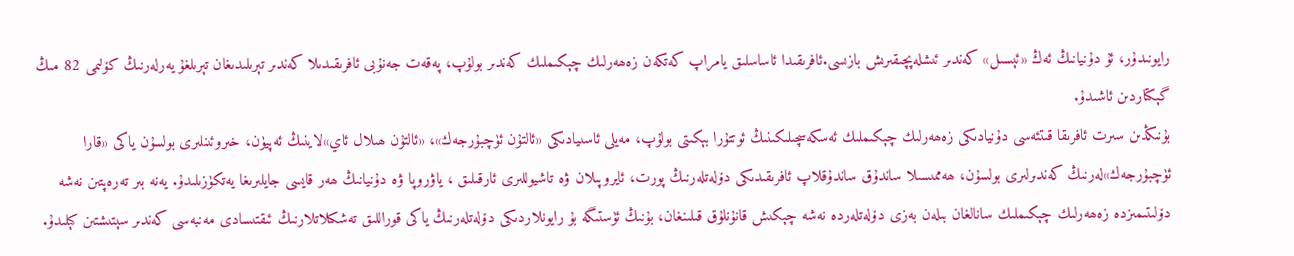رايونىدۇر، ئۇ دۇنيانىڭ ئەڭ «ئېسىل» كەندىر ئىشلەپچىقىرىش بازىسى.ئافرىقىدا ئاساسلىق يامراپ كەتكەن زەھەرلىك چېكىملىك كەندىر بولۇپ، پەقەت جەنۇبى ئافرىقىدىلا كەندىر تېرىلىدىغان تېرىلغۇ يەرلەرنىڭ كۆلىمى 82 مىڭ گېكتاردىن ئاشىدۇ.
بۇنىڭدىن سىرت ئافرىقا قىتئەسى دۇنيادىكى زەھەرلىك چېكىملىك ئەسكەسچىلىكىنىڭ ئوتتۇرا بېكىتى بولۇپ، مەيلى ئاسىيادىكى «ئالتۇن ئۈچبۇرجەك»، «ئالتۇن ھىلال ئاي»لاينىڭ ئەپيۈن، خىروئىنلىرى بولسۇن ياكى «قارا ئۈچبۇرجەك»لەرنىڭ كەندىرلىرى بولسۇن، ھەممىسىلا ساندۇق ساندۇقلاپ ئافرىقىدىكى دۆلەتلەرنىڭ پورت، ئايروپىلان ۋە تاشيوللىرى ئارقىلىق ، ياۋروپا ۋە دۇنيانىڭ ھەر قايسى جايلىرىغا يەتكۈزىلىدۇ. يەنە بىر تەرەپتىن نەشە دۆلىتىمىزدە زەھەرلىك چېكىملىك سانالغان بىلەن بەزى دۆلەتلەردە نەشە چېكىش قانۇنلۇق قىلىنغان، بۇنىڭ ئۈستىگە بۇ رايونلاردىكى دۆلەتلەرنىڭ ياكى قوراللىق تەشكىلاتلارنىڭ ئىقتىسادى مەنبەسى كەندىر سېتىشتىن كېلىدۇ.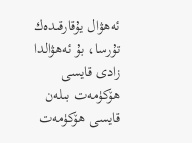ئەھۋال يۇقارقىدەك تۇرسا، بۇ ئەھۋالدا زادى قايسى ھۆكۈمەت بىلەن قايسى ھۆكۈمەت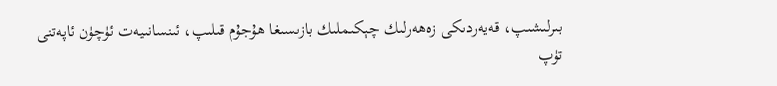بىرلىشىپ، قەيەردىكى زەھەرلىك چېكىملىك بازىسىغا ھۇجۇم قىلىپ، ئىنسانىيەت ئۈچۈن ئاپەتنى تۈپ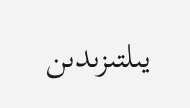يىلتىزىدىن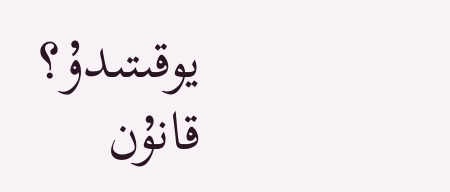يوقىتىدۇ؟
قانۇن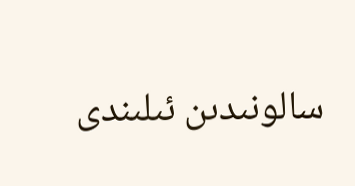سالونىدىن ئىلىندى